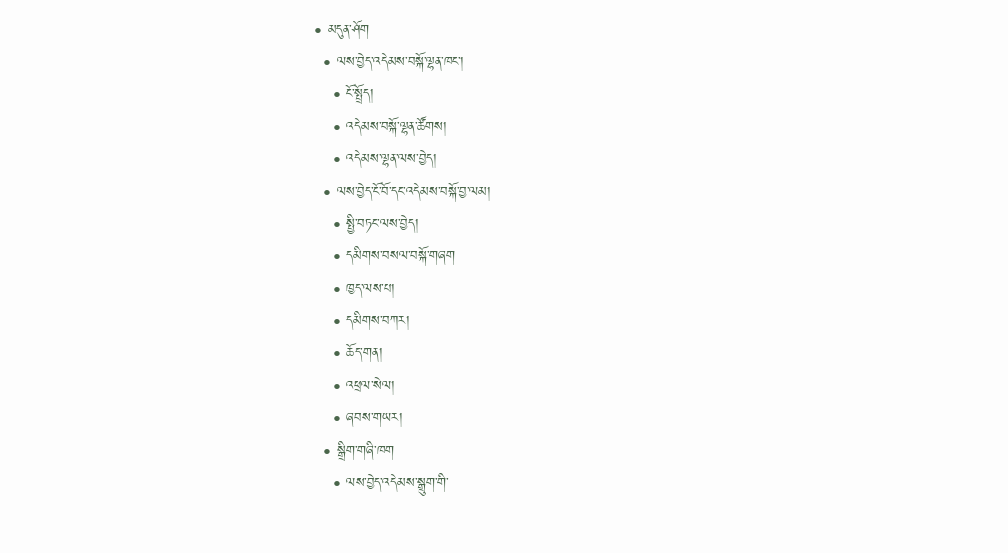• མདུན་ཤོག
  • ལས་བྱེད་འདེམས་བསྐོ་ལྷན་ཁང་།
    • ངོ་སྤྲོད།
    • འདེམས་བསྐོ་ལྷན་ཚོགས།
    • འདེམས་ལྷན་ལས་བྱེད།
  • ལས་བྱེད་ངོ་བོ་དང་འདེམས་བསྐོ་བྱ་ལམ།
    • སྤྱི་བཏང་ལས་བྱེད།
    • དམིགས་བསལ་བསྐོ་གཞག
    • ཁྱད་ལས་པ།
    • དམིགས་བཀར།
    • ཆོད་གན།
    • འཕྲལ་སེལ།
    • ཞབས་གཡར།
  • སྒྲིག་གཞི་ཁག
    • ལས་བྱེད་འདེམས་སྒྲུག་གི་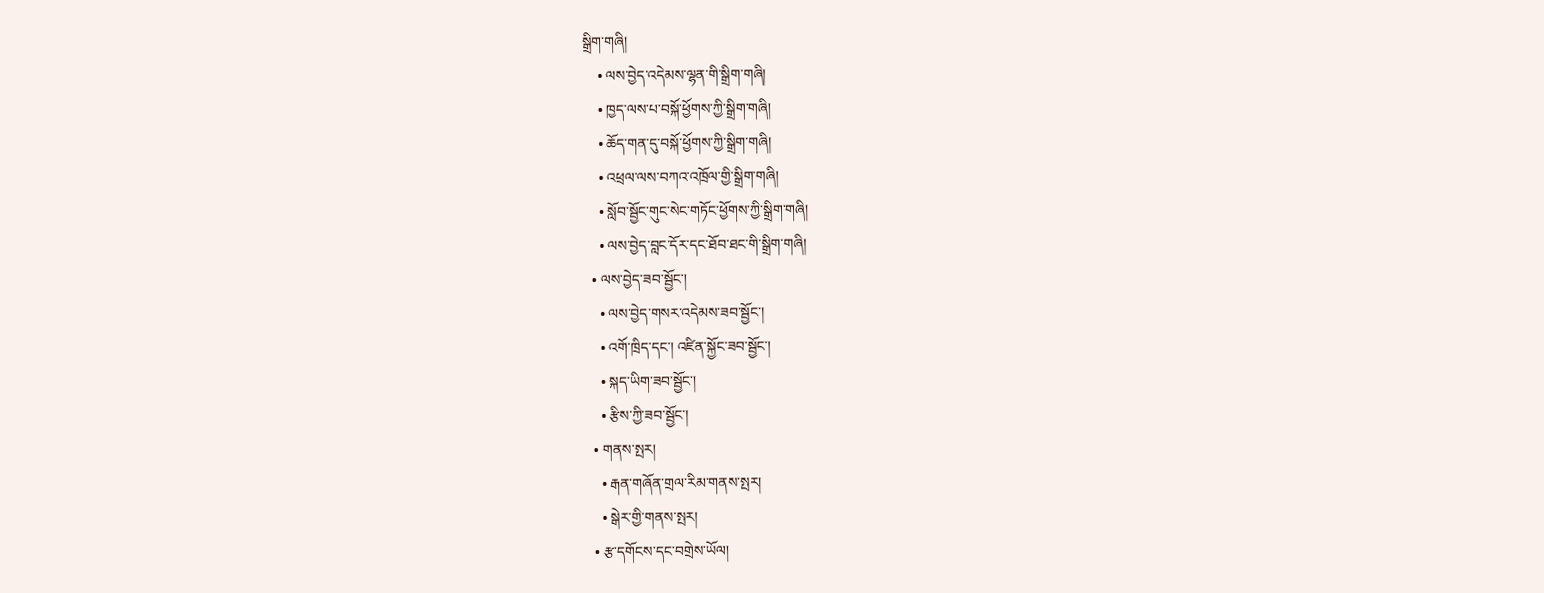སྒྲིག་གཞི།
    • ལས་བྱེད་འདེམས་ལྷན་གི་སྒྲིག་གཞི།
    • ཁྱད་ལས་པ་བསྐོ་ཕྱོགས་ཀྱི་སྒྲིག་གཞི།
    • ཆོད་གན་དུ་བསྐོ་ཕྱོགས་ཀྱི་སྒྲིག་གཞི།
    • འཕྲལ་ལས་བཀའ་འཁྲོལ་གྱི་སྒྲིག་གཞི།
    • སློབ་སྦྱོང་གུང་སེང་གཏོང་ཕྱོགས་ཀྱི་སྒྲིག་གཞི།
    • ལས་བྱེད་བླང་དོར་དང་ཐོབ་ཐང་གི་སྒྲིག་གཞི།
  • ལས་བྱེད་ཟབ་སྦྱོང་།
    • ལས་བྱེད་གསར་འདེམས་ཟབ་སྦྱོང་།
    • འགོ་ཁྲིད་དང་། འཛིན་སྐྱོང་ཟབ་སྦྱོང་།
    • སྐད་ཡིག་ཟབ་སྦྱོང་།
    • རྩིས་ཀྱི་ཟབ་སྦྱོང་།
  • གནས་སྤར།
    • རྒན་གཞོན་གྲལ་རིམ་གནས་སྤར།
    • སྒེར་གྱི་གནས་སྤར།
  • རྩ་དགོངས་དང་བགྲེས་ཡོལ།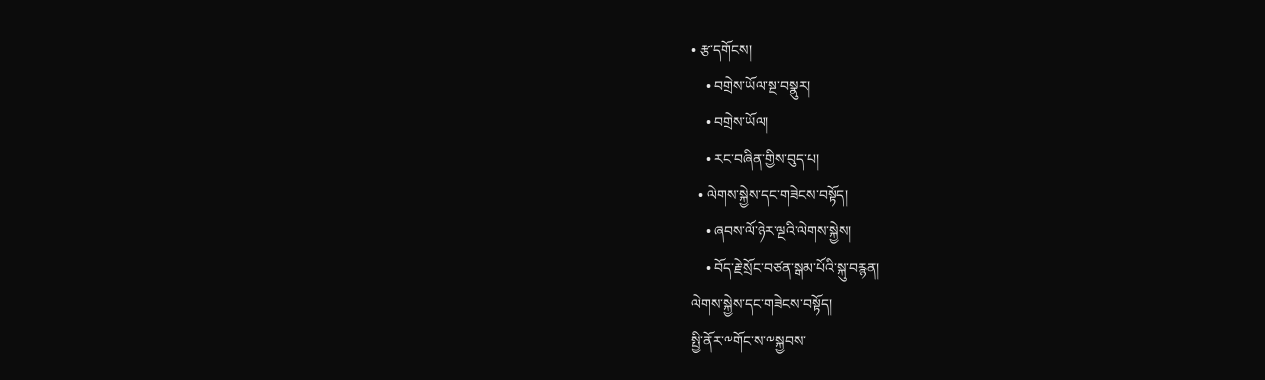• རྩ་དགོངས།
    • བགྲེས་ཡོལ་སྔ་བསྣུར།
    • བགྲེས་ཡོལ།
    • རང་བཞིན་གྱིས་བུད་པ།
  • ལེགས་སྐྱེས་དང་གཟེངས་བསྟོད།
    • ཞབས་ལོ་ཉེར་ལྔའི་ལེགས་སྐྱེས།
    • བོད་རྗེ་སྲོང་བཙན་སྒམ་པོའི་སྐུ་བརྙན།
ལེགས་སྐྱེས་དང་གཟེངས་བསྟོད།
སྤྱི་ནོར་༸གོང་ས་༸སྐྱབས་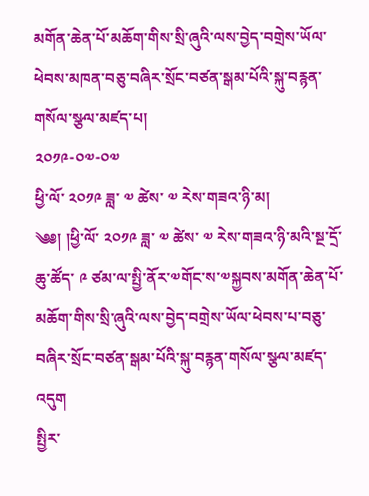མགོན་ཆེན་པོ་མཆོག་གིས་སྲི་ཞུའི་ལས་བྱེད་བགྲེས་ཡོལ་ཕེབས་མཁན་བཅུ་བཞིར་སྲོང་བཙན་སྒམ་པོའི་སྐུ་བརྙན་གསོལ་སྩལ་མཛད་པ།
༢༠༡༩-༠༧-༠༧
ཕྱི་ལོ་ ༢༠༡༩ ཟླ་ ༧ ཚེས་ ༧ རེས་གཟའ་ཉི་མ།
༄༅། །ཕྱི་ལོ་ ༢༠༡༩ ཟླ་ ༧ ཚེས་ ༧ རེས་གཟའ་ཉི་མའི་སྔ་དྲོ་ཆུ་ཚོད་ ༩ ཙམ་ལ་སྤྱི་ནོར་༧གོང་ས་༧སྐྱབས་མགོན་ཆེན་པོ་མཆོག་གིས་སྲི་ཞུའི་ལས་བྱེད་བགྲེས་ཡོལ་ཕེབས་པ་བཅུ་བཞིར་སྲོང་བཙན་སྒམ་པོའི་སྐུ་བརྙན་གསོལ་སྩལ་མཛད་འདུག
སྤྱིར་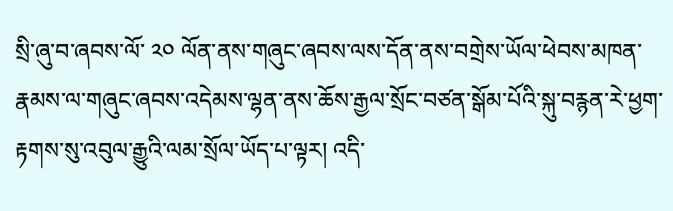སྲི་ཞུ་བ་ཞབས་ལོ་ ༢༠ ལོན་ནས་གཞུང་ཞབས་ལས་དོན་ནས་བགྲེས་ཡོལ་ཕེབས་མཁན་རྣམས་ལ་གཞུང་ཞབས་འདེམས་ལྷན་ནས་ཆོས་རྒྱལ་སྲོང་བཙན་སྒོམ་པོའི་སྐུ་བརྙན་རེ་ཕྱག་རྟགས་སུ་འབུལ་རྒྱུའི་ལམ་སྲོལ་ཡོད་པ་ལྟར། འདི་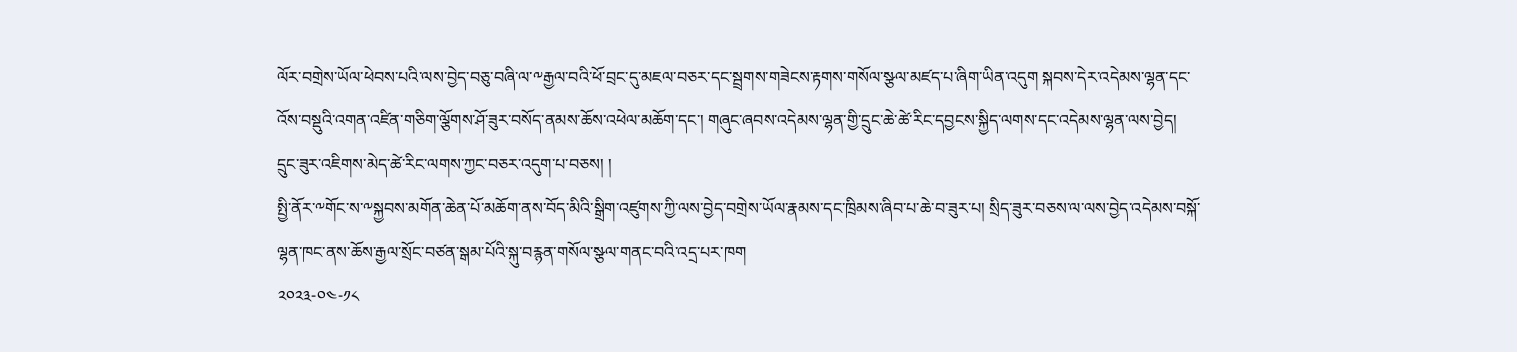ལོར་བགྲེས་ཡོལ་ཕེབས་པའི་ལས་བྱེད་བཅུ་བཞི་ལ་༸རྒྱལ་བའི་ཕོ་བྲང་དུ་མཇལ་བཅར་དང་སྦྲགས་གཟེངས་རྟགས་གསོལ་སྩལ་མཛད་པ་ཞིག་ཡིན་འདུག སྐབས་དེར་འདེམས་ལྷན་དང་འོས་བསྡུའི་འགན་འཛིན་གཅིག་ལྕོགས་ཤོ་ཟུར་བསོད་ནམས་ཆོས་འཕེལ་མཆོག་དང་། གཞུང་ཞབས་འདེམས་ལྷན་གྱི་དྲུང་ཆེ་ཚེ་རིང་དབྱངས་སྐྱིད་ལགས་དང་འདེམས་ལྷན་ལས་བྱེད། དྲུང་ཟུར་འཇིགས་མེད་ཚེ་རིང་ལགས་ཀྱང་བཅར་འདུག་པ་བཅས། །
སྤྱི་ནོར་༸གོང་ས་༸སྐྱབས་མགོན་ཆེན་པོ་མཆོག་ནས་བོད་མིའི་སྒྲིག་འཛུགས་ཀྱི་ལས་བྱེད་བགྲེས་ཡོལ་རྣམས་དང་ཁྲིམས་ཞིབ་པ་ཆེ་བ་ཟུར་པ། སྲིད་ཟུར་བཅས་ལ་ལས་བྱེད་འདེམས་བསྐོ་ལྷན་ཁང་ནས་ཆོས་རྒྱལ་སྲོང་བཙན་སྒམ་པོའི་སྐུ་བརྙན་གསོལ་སྩལ་གནང་བའི་འདྲ་པར་ཁག
༢༠༢༣-༠༤-༡༨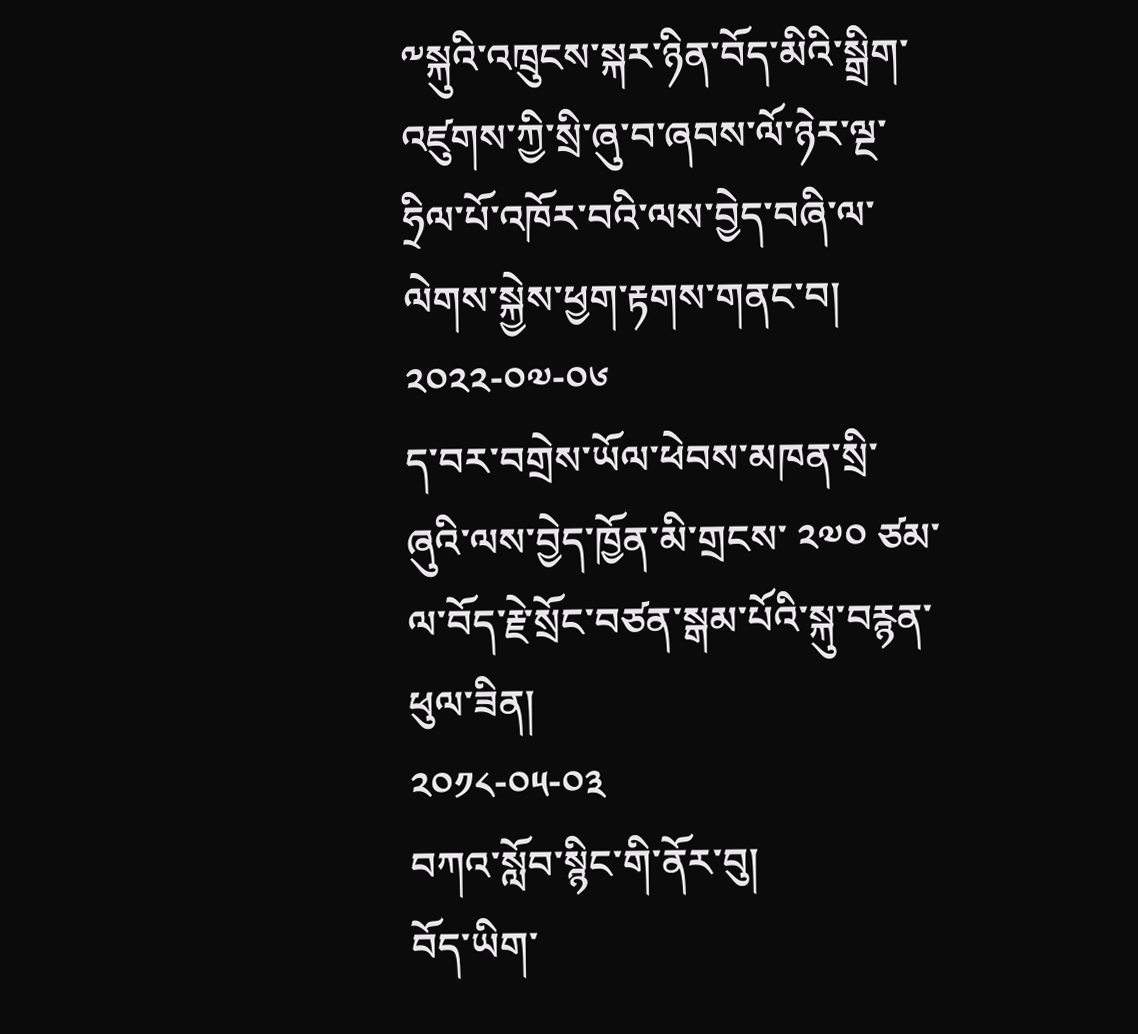༸སྐུའི་འཁྲུངས་སྐར་ཉིན་བོད་མིའི་སྒྲིག་འཛུགས་ཀྱི་སྲི་ཞུ་བ་ཞབས་ལོ་ཉེར་ལྔ་ཧྲིལ་པོ་འཁོར་བའི་ལས་བྱེད་བཞི་ལ་ལེགས་སྐྱེས་ཕྱག་རྟགས་གནང་བ།
༢༠༢༢-༠༧-༠༦
ད་བར་བགྲེས་ཡོལ་ཕེབས་མཁན་སྲི་ཞུའི་ལས་བྱེད་ཁྱོན་མི་གྲངས་ ༢༧༠ ཙམ་ལ་བོད་རྗེ་སྲོང་བཙན་སྒམ་པོའི་སྐུ་བརྙན་ཕུལ་ཟིན།
༢༠༡༨-༠༥-༠༣
བཀའ་སློབ་སྙིང་གི་ནོར་བུ།
བོད་ཡིག་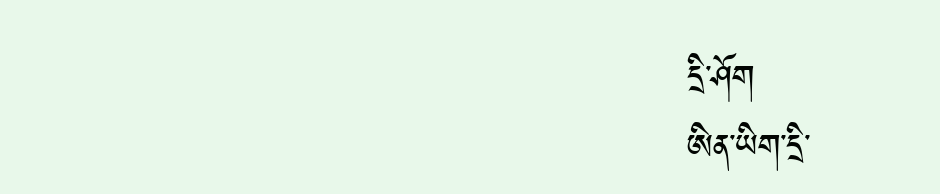དྲི་ཤོག
ཨིན་ཡིག་དྲི་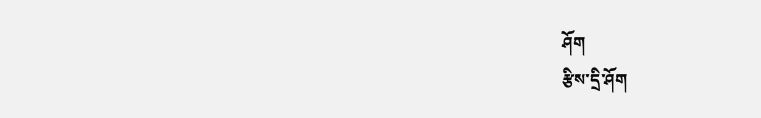ཤོག
རྩིས་དྲི་ཤོག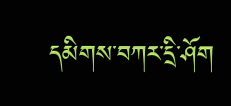དམིགས་བཀར་དྲི་ཤོག